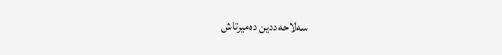سەلاحەددین ده‌میرتاش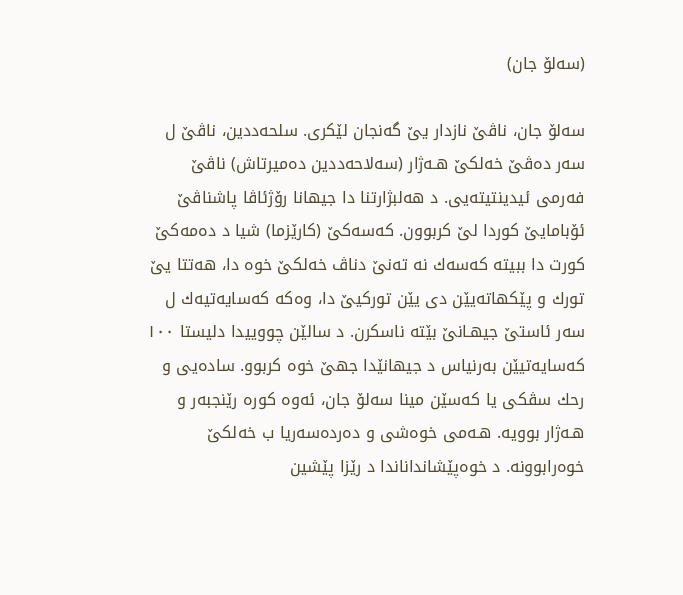(سەلۆ جان)

سەلۆ جان، ناڤێ نازدار يێ گه‌نجان لێكری. سلحەددین، ناڤێ ل سه‌ر ده‌ڤێ خه‌لکێ هـه‌ژار (سەلاحەددین دەمیرتاش) ناڤێ فه‌رمی ئيدينتيته‌يی. د هه‌لبژارتنا دا جيهانا رۆژئاڤا پاشناڤێ ئۆبامايێ كوردا لێ كربوون. كه‌سه‌كێ (كارێزما) شيا د ده‌مه‌كێ كورت دا ببيته‌ كه‌سه‌ك نه ‌ته‌نێ دناڤ خه‌لكێ خوه‌ دا، هه‌تتا يێ تورك و پێكهاته‌يێن دی يێن توركيێ دا، وه‌كه‌ كه‌سايه‌تيه‌ك ل سه‌ر ئاستێ جيهـانێ بێته‌ ناسكرن. د سالێن چووييدا دليستا ١٠٠ كه‌سايه‌تيێن به‌رنياس د جيهانێدا جھێ خوە کربوو. ساده‌يی و رحك سڤكی يا كه‌سێن مينا سەلۆ جان، ئه‌وه‌ كوره‌ رێنجبه‌ر و هـه‌ژار بوويه‌. هـه‌می خوه‌شی و ده‌رده‌سه‌ريا ب خه‌لكێ خوه‌رابوونه‌. د خوه‌پێشانداناندا د رێزا پێشين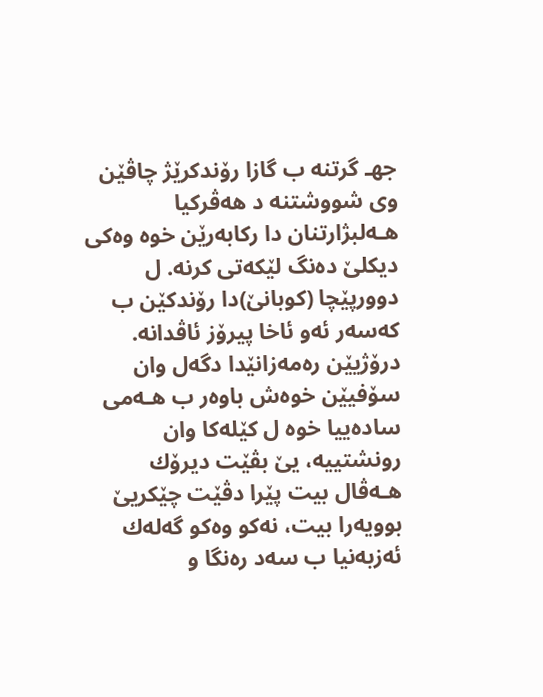جهـ گرتنه ب گازا رۆندكرێژ چاڤێن وی شووشتنه‌ د هه‌ڤركيا هـه‌لبژارتنان دا ركابه‌رێن خوه‌ وه‌كی ديكلێ ده‌نگ لێكه‌تی كرنه‌. ل دوورپێچا (كوبانێ)دا رۆندكێن ب كه‌سه‌ر ئه‌و ئاخا پيرۆز ئاڤدانه‌. درۆژيێن ره‌مه‌زانێدا دگه‌ل وان سۆفيێن خوەش باوه‌ر ب هـه‌‌می ساده‌ييا خوه‌ ل كێله‌كا وان رونشتييه‌، يێ بڤێت ديرۆك هـه‌ڤال بيت پێرا دڤێت چێكريێ بوويه‌را بيت، نه‌كو وه‌كو گه‌له‌ك ئه‌زبه‌نيا ب سه‌د ره‌نگا و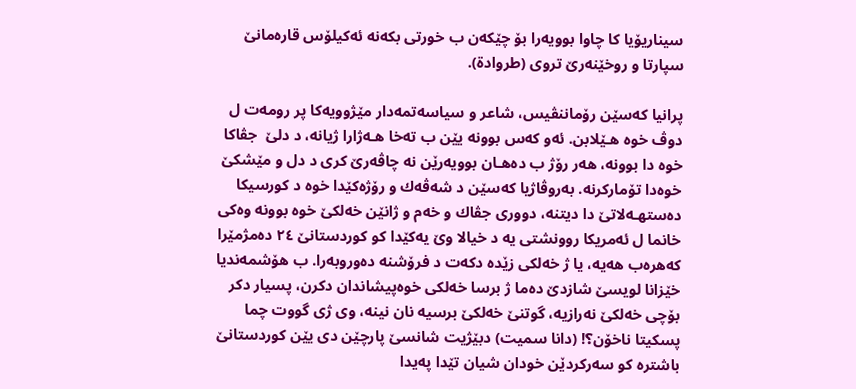سيناريۆيا كا چاوا بوويه‌را بۆ چێكه‌ن ب خورتی بكه‌نه‌ ئه‌كيلۆس قاره‌مانێ سپارتا و روخێنه‌رێ تروی (طروادة).

پرانيا كه‌سێن رۆماننڤيس، شاعر و سياسه‌تمه‌دار مێژوويه‌كا پر رومه‌ت ل دوڤ خوه‌ هـێلابن. ئه‌و كه‌س بوونه‌ يێن ب ته‌خا هـه‌ژارا ژيانه‌، د دلێ  جڤاكا خوه‌ دا بوونه‌، هه‌ر رۆژ ب ده‌هـان بوويه‌رێن نه‌ چاڤه‌رێ كری د دل و مێشكێ خوه‌دا تۆماركرنه‌. به‌روڤاژيا كه‌سێن د شه‌ڤه‌ك و رۆژه‌كێدا خوه‌ د كورسيكا ده‌ستهـه‌لاتێ دا ديتنه‌، دووری جڤاك و خه‌م و ژانێن خه‌لكێ خوه‌ بوونه‌ وه‌كی خانما ل ئه‌مريكا روونشتی يه‌ د خيالا وێ يه‌كێدا كو كوردستانێ ٢٤ ده‌مژمێرا كه‌هره‌ب هه‌يه‌، يا ژ خه‌لكی زێده‌ دكه‌ت د فرۆشنه‌ ده‌وروبه‌را. ب هۆشمه‌نديا خێزانا لويسێ شازدێ ده‌ما ژ برسا خه‌لكی خوه‌پيشاندان دكرن، پسيار دكر بۆچی خه‌لكێ نه‌رازیە، گوتنێ خه‌لكێ برسيه‌ نان نينه‌، وی ژی گووت چما پسكيتا ناخۆن؟! (دانا سميت) دبێژيت شانسێ پارچێن دی يێن كوردستانێ باشتره‌ كو سه‌ركردێن خودان شيان تێدا په‌یدا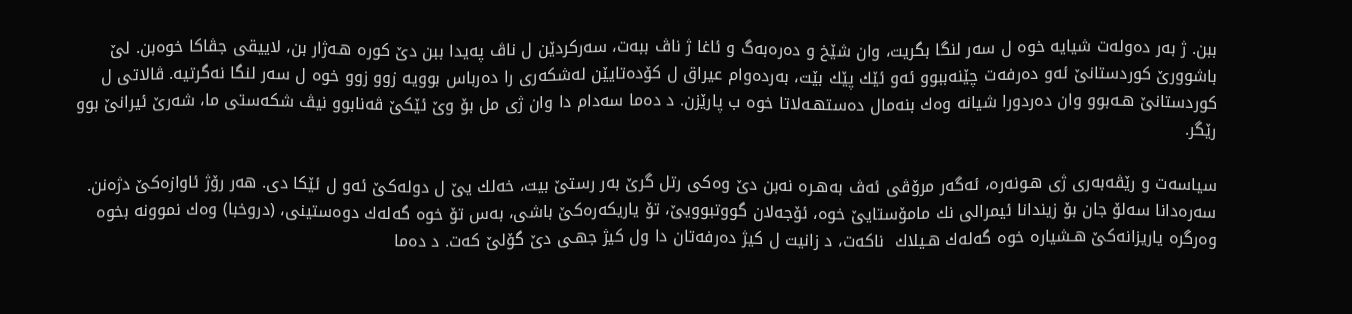ببن. ژ به‌ر ده‌وله‌ت شيايه‌ خوه‌ ل سه‌ر لنگا بگريت، وان شێخ و ده‌ره‌به‌گ و ئاغا ژ ناڤ ببه‌ت، سه‌ركردێن ل ناڤ په‌يدا ببن دێ كوره‌ هـه‌ژار بن، لاييقی جڤاكا خوه‌بن. لێ باشوورێ كوردستانێ ئه‌و ده‌رفه‌ت چێنه‌ببوو‌ ئه‌و‌ ئێك پێك بێت، به‌رده‌وام عيراق ل كۆده‌تايێن له‌شكه‌ری را ده‌رباس بوويه زوو زوو خوه‌ ل سه‌ر لنگا نه‌گرتيه‌. ڤالاتی ل كوردستانێ هـه‌بوو وان ده‌ردورا شيانه‌ وه‌ك بنه‌مال ده‌ستهـه‌لاتا خوه‌ ب پارێزن. د ده‌ما سەدام دا وان ژی مل بۆ وێ ئێكێ ڤه‌نابوو نيڤ شكه‌ستی ما، شه‌رێ ئيرانێ بوو رێگر.

سياسه‌ت و رێڤه‌به‌ری ژی هـونه‌ره‌، ئه‌گه‌ر مرۆڤی ئه‌ڤ به‌هـره‌ نه‌بن دێ وه‌كی رتل گرێ به‌ر رستێ بيت، خه‌لك يێ ل دوله‌كێ ئه‌و ل ئێكا دی. هه‌ر رۆژ ئاوازه‌كێ دژه‌نن. سه‌ره‌دانا سەلۆ جان بۆ زيندانا ئيمرالی نك مامۆستايێ خوه‌، ئۆجه‌لان گووتبوويێ، تۆ ياريكه‌ره‌كێ باشی، به‌س تۆ خوه‌ گه‌له‌‌ك دوه‌ستينی، (دروخبا) وه‌ك نموونه‌ بخوه‌ وه‌رگره‌ ياريزانه‌كێ هـشياره ‌خوه‌ گه‌له‌ك هـيلاك  ناكه‌ت، د زانيت ل كيژ ده‌رفه‌تان دا ول كيژ جهـی دێ گۆلێ كه‌ت. د ده‌ما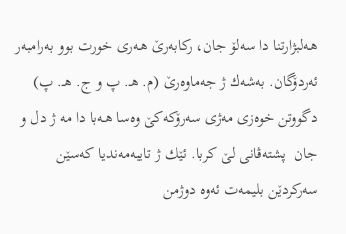هـه‌لبژارتنا دا سەلۆ جان، ركابه‌رێ هـه‌ری خورت بوو به‌رامبه‌ر ئه‌ردۆگان. به‌شه‌ك ژ جه‌ماوه‌رێ (م. هـ. پ و ج. هـ. پ) دگووتن خوه‌زی مه‌ژی سه‌رۆكه‌كێ وه‌سا هـه‌با دا مه‌ ژ دل و جان  پشته‌ڤانی لێ كربا. ئێك ژ تايبه‌مه‌نديا كه‌سێن سه‌ركردێن بليمه‌ت ئه‌وه‌ دوژمن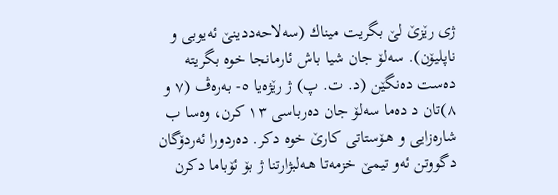ژی رێزێ لێ بگريت ميناك (سەلاحەددینێ ئه‌يوبی و ناپليۆن). سەلۆ جان شيا باش ئارمانجا خوه‌ بگريته‌ ده‌ست ده‌نگێن (د. ت. پ) ژ رێژه‌يا ٥- به‌ره‌ڤ (٧ و ٨)تان د ده‌ما سەلۆ جان ده‌رباسی ١٣ كرن، وه‌سا ب شاره‌زايی و هـۆستاتی كارێ خوه‌ دكر. ده‌ردورا ئه‌ردۆگان دگووتن ئه‌و تيمێ خزمه‌تا هـه‌لبژارتنا ژ بۆ ئۆباما دكرن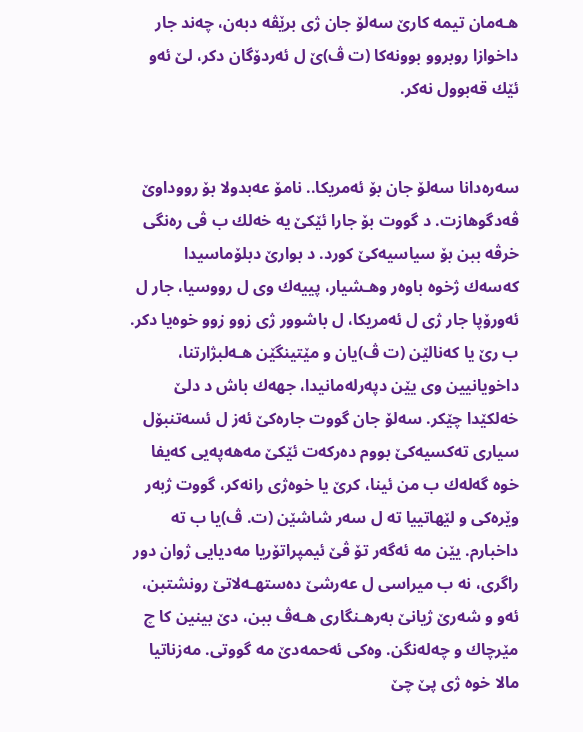هـه‌مان تيمه‌ كارێ سەلۆ جان ژی برێڤه‌ دبه‌ن، چه‌ند جار داخوازا روبروو بوونه‌كا (ت ڤ)ێ ل ئه‌ردۆگان دكر، لێ ئه‌و ئێك‌ قه‌بوول نه‌كر.


سه‌ره‌دانا سەلۆ جان بۆ ئه‌مريكا.. نامۆ عه‌بدولا بۆ رووداوێ ڤه‌دگوهازت. د گووت بۆ جارا ئێكێ يه‌ خه‌لك ب ڤی ره‌نگی خرڤه‌ ببن بۆ سياسيه‌كێ كورد. د بوارێ دبلۆماسيدا كه‌سه‌ك ژخوه‌ باوه‌ر وهـشيار، پييه‌ك وی ل رووسيا، جار ل ئه‌و‌رۆپا جار ژی ل ئه‌مريكا، ل باشوور ژی زوو زوو خوەيا دكر. ب رێ یا كه‌نالێن (ت ڤ)يان و مێتينگێن هـه‌لبژارتنا، داخويانيين وی يێن دپه‌رله‌مانيدا، جهه‌ك باش د دلێ خه‌لكێدا چێكر. سەلۆ جان گووت جاره‌كێ ئه‌ز ل ئسه‌تنبۆل سياری ته‌كسيه‌كێ بووم ده‌ركه‌ت ئێكێ مه‌هه‌په‌يی كه‌يفا خوه‌ گه‌له‌ك ب من ئينا، كرێ يا خوه‌ژی رانه‌كر، گووت ژبه‌ر وێره‌كی و لێهاتييا ته‌ ل سه‌ر شاشێن (ت. ڤ)يا ب ته‌ داخبارم. يێن مه‌ ئه‌گه‌ر تۆ ڤێ ئيمپراتۆريا مه‌ديايی ژوان دور راگری، نه‌ ب ميراسی ل عه‌رشێ ده‌ستهـه‌لاتێ رونشتبن، ئه‌و و شه‌رێ ژيانێ به‌رهـنگاری هـه‌ڤ ببن، دێ بينين كا چ مێرچاك و چه‌له‌نگن. وه‌كی ئه‌حمه‌دێ مه‌ گووتی. مه‌زناتيا مالا خوه‌ ژی پێ چێ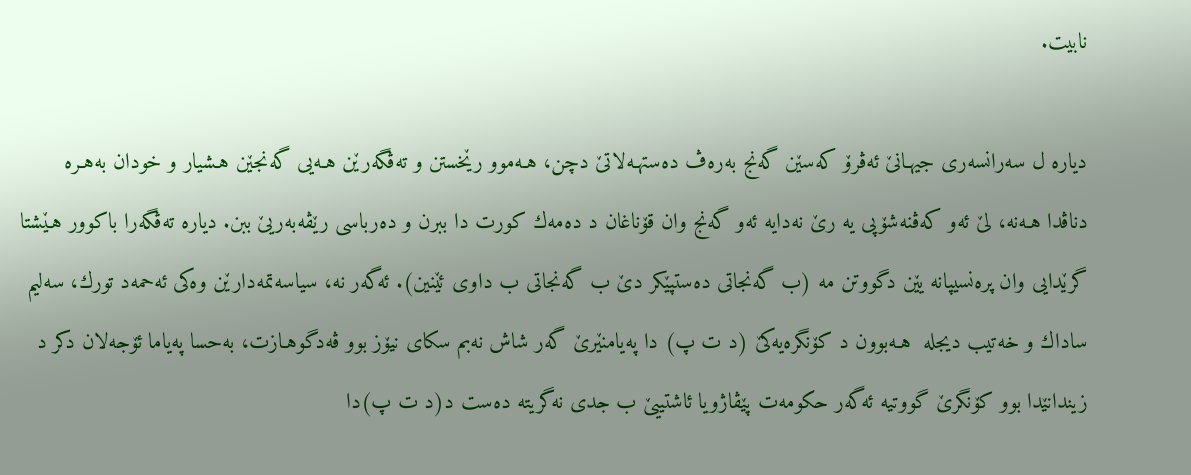نابيت.

دياره‌ ل سه‌رانسه‌ری جيهـانێ ئه‌ڤرۆ كه‌سێن گه‌نج به‌ره‌ڤ ده‌ستهـه‌لاتێ دچن، هـه‌موو رێخستن و ته‌ڤگه‌رێن هـه‌يی گه‌نجێن هـشيار و خودان به‌هـره‌ دناڤدا هـه‌نه‌، لێ ئه‌و كه‌ڤنه‌شۆپی يه‌ رێ نه‌دايه‌ ئه‌و گه‌نج وان قۆناغان د ده‌مه‌ك كورت دا ببرن و ده‌رباسی رێڤه‌به‌ريێ ببن. دياره‌ ته‌ڤگه‌را باكوور هـێشتا گرێدايی وان پره‌نسيپانه‌ يێن دگووتن مه ‌(ب گه‌نجاتی ده‌ستپێكر دێ ب گه‌نجاتی ب داوی ئێنين). ئه‌گه‌ر‌ نە، سياسه‌تمه‌دارێن وه‌كی ئه‌حمه‌د تورك، سه‌ليم ساداك و خه‌تيب ديجله‌  هـه‌بوون د كۆنگره‌يه‌كێ (د ت پ) دا په‌يامنێرێ گه‌ر شاش نه‌بم سكای نيۆز بوو ڤه‌دگوهـازت، به‌حسا په‌ياما ئۆجه‌لان دكر د زيندانێدا بوو كۆنگرێ گووتيه‌ ئه‌گه‌ر حكومه‌ت پێڤاژويا ئاشتييێ ب جدی نه‌گريته‌ ده‌ست د(د ت پ)دا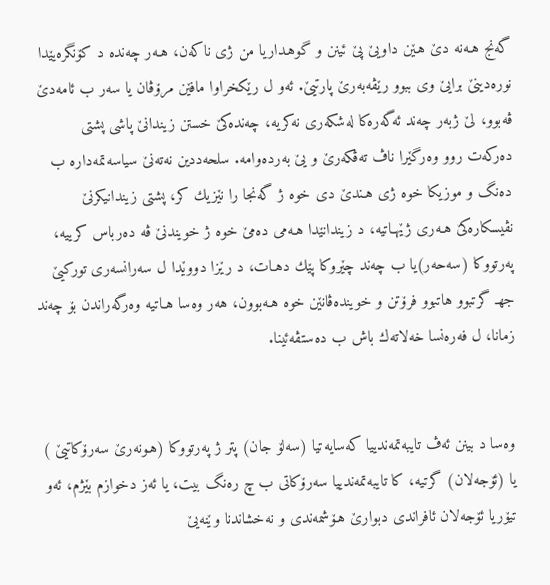گه‌نج هـه‌نه‌ دێ هـێن داويێ پێ ئینن و گوهـداريا من ژی ناكه‌ن، هـه‌ر چه‌نده‌ د كۆنگره‌يێدا نوره‌دينێ برايێ وی ببوو رێڤه‌به‌رێ پارتيێ. ئه‌و ل رێكخراوا مافێن مرۆڤان يا سه‌ر ب ئامه‌دێ ڤه‌بوو، لێ ژبه‌ر چه‌ند ئه‌گه‌ره‌كا له‌شكه‌ری نه‌كريه‌، چه‌نده‌كێ خستن زيندانێ پاشی پشتی ده‌ركه‌ت روو وه‌رگێرا ناڤ ته‌ڤكه‌رێ و يێ به‌رده‌وامه‌. سلحە‌ددين نه‌ته‌نێ سياسه‌تمه‌داره‌ ب ده‌نگ و موزيكا خوه‌ ژی هـندێ دی خوه‌ ژ گه‌نجا را نێزيك كر، پشتی زيندانیكرنێ نڤيسكاره‌كێ هـه‌ری ژێهـاتيه، د زيندانێدا هـه‌می ده‌مێ خوه‌ ژ خويندنێ ڤه‌ ده‌رباس كرييه، په‌رتووكا (سه‌حه‌ر)يا ب چه‌ند چێروكا پێك دهـات، د رێزا دووێدا ل سه‌رانسه‌ری توركيێ جهـ گرتبوو هاتبوو فرۆتن و خوينده‌ڤانێن خوه‌ هـه‌بوون، هه‌ر وه‌سا هـاتيه‌ ‌وه‌رگه‌راندن بۆ چه‌ند زمانا، ل فه‌ره‌نسا خه‌لاته‌ك باش ب ده‌ستڤەئينا.


وه‌سا د بينن ئه‌ڤ تايبه‌تمه‌ندييا كه‌سايه‌تيا (سەلۆ جان) پتر ژ په‌رتووكا (هـونه‌رێ سه‌رۆکاتيێ ) يا (ئۆجه‌لان) گرتيه، ‌كا تايبه‌تمه‌ندييا سه‌رۆكاتی ب چ ره‌نگ بيت، يا ئه‌ز دخوازم بێژم، ئه‌و تيۆريا ئۆجه‌لان ئافراندی دبوارێ هـۆشمه‌ندی و نه‌خشاندنا وێنه‌يێ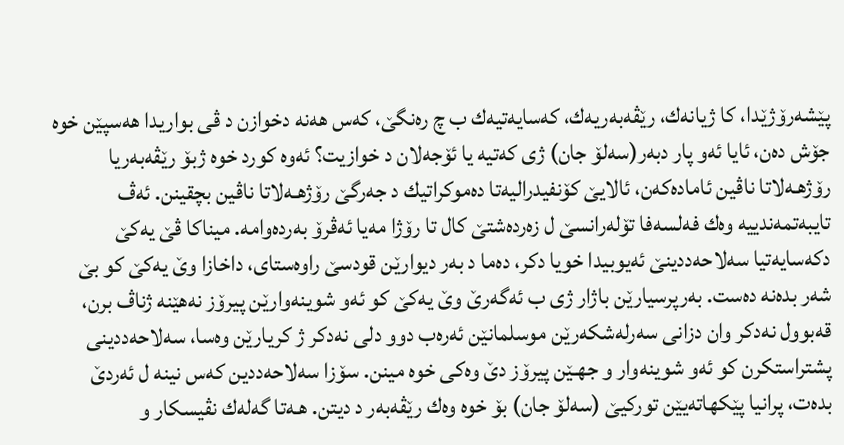پێشه‌رۆژێدا، كا ژيانه‌ك، رێڤه‌به‌ريه‌ك، كه‌سايه‌تيه‌ك ب چ ره‌نگێ، كه‌س هه‌نه‌ دخوازن د ڤی بواريدا هه‌سپێن خوه‌ جۆش ده‌ن، ئايا ئه‌و پار دبه‌ر(سەلۆ جان) ژی كه‌تيه‌ يا ئۆجه‌لان د خوازيت؟ ئه‌وە كورد خوه‌ ژبۆ رێڤه‌به‌ريا رۆژهـه‌لاتا ناڤين ئاماده‌كه‌ن، ئالايێ كۆنفيدراليه‌تا ده‌موكراتيك د جه‌رگێ رۆژهـه‌لاتا ناڤين بچقينن. ئه‌ڤ تايبه‌تمه‌ندييه‌ وه‌ك فه‌لسه‌فا تۆله‌رانسێ ل زه‌رده‌شتێ كال تا رۆژا مه‌يا ئه‌ڤرۆ به‌رده‌و‌امه‌. ميناكا ڤێ يه‌كێ دكه‌سايه‌تيا سەلاحەددینێ ئه‌يوبيدا خويا دكر، ده‌ما د به‌ر ديوارێن قودسێ راوه‌ستای، داخازا وێ يه‌كێ كو بێ شه‌ر بده‌نه‌ ده‌ست. به‌رپرسيارێن باژار ژی ب ئه‌گه‌رێ وێ يه‌كێ كو ئه‌و شوينه‌وارێن پيرۆز نه‌هێنه‌ ژناڤ برن، قه‌بوول نه‌دكر وان دزانی سه‌رله‌شكه‌رێن موسلمانێن ئه‌ره‌ب دوو دلی نه‌دكر ژ كريارێن وه‌سا، سەلاحەددینی پشتراستكرن كو ئه‌و شوينه‌وار و جهـێن پيرۆز دێ وه‌كی خوه‌ مينن. سۆزا سەلاحەددین كه‌س نینه ل‌ ئه‌ردێ بده‌ت، پرانيا پێكهاته‌يێن توركيێ (سەلۆ جان) بۆ خوه‌ وه‌ك رێڤه‌به‌ر د ديتن. هـه‌تا گه‌له‌ك نڤيسكار و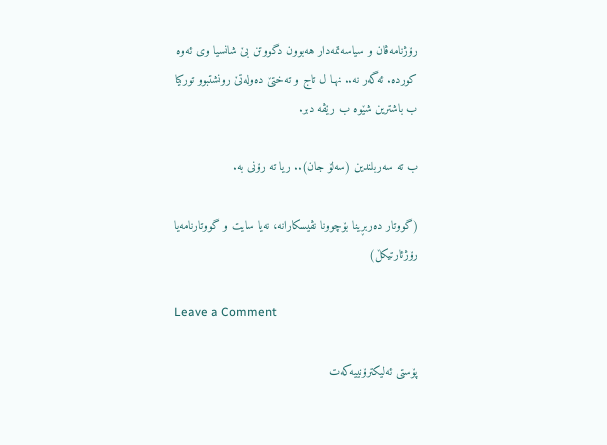رۆژنامه‌ڤان و سياسه‌تمەدار هه‌بوون دگووتن بێ شانسيا وی ئه‌وه‌ كورده. ئه‌گه‌ر نە.. نهـا ل تاج و ته‌ختێ ده‌وله‌تێ رونشتبوو توركيا ب باشترين شێوه‌ ب رێڤه‌ دبر.

ب ته‌ سه‌ربلندين (سەلۆ جان).. ريا ته‌ رۆنی بە.

(گووتار دەربڕینا بۆچوونا نڤیسکارانە، نەیا سایت و گووتارنامەیا رۆژئارتیکڵ)

Leave a Comment

پۆستی ئەلیکترۆنییەکەت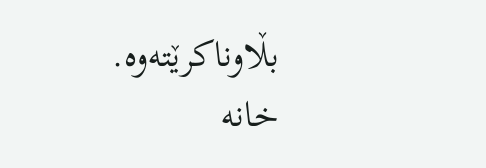بڵاوناکرێتەوە. خانە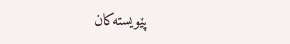پێویستەکان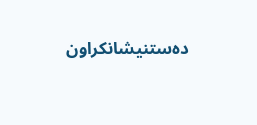دەستنیشانکراون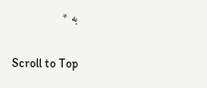بە *

Scroll to Top